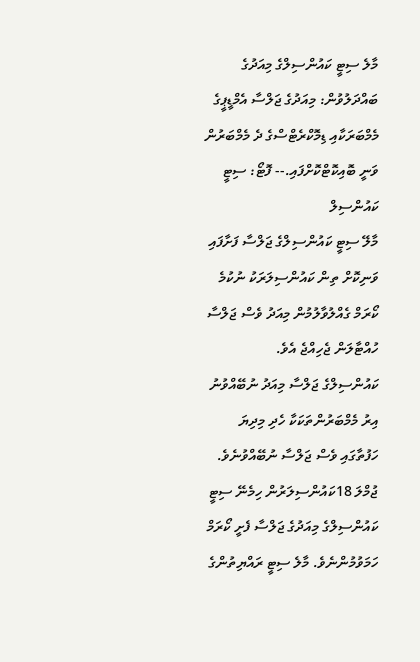މާލެ ސިޓީ ކައުންސިލްގެ މިއަދުގެ ބައްދަލުވުން: މިއަދުގެ ޖަލްސާ އެމްޑީޕީގެ މެމްބަރަކާއި ޑިމޮކްރެޓްސްގެ ދެ މެމްބަރުން ވަނީ ބޮއިކޮޓްކޮށްފައި.-- ފޮޓޯ: ސިޓީ ކައުންސިލް
މާލޭ ސިޓީ ކައުންސިލްގެ ޖަލްސާ ފަށާފައި ވަނިކޮށް ތިން ކައުންސިލަރަކު ނުކުމެ ކޯރަމް ގެއްލުވާލުމުން މިއަދު ވެސް ޖަލްސާ ހުއްޓާލަން ޖެހިއްޖެ އެވެ.
ކައުންސިލްގެ ޖަލްސާ މިއަދު ނުބޭއްވުނު އިރު މެމްބަރުންތަކަކާ ހެދި މިދިޔަ ހަފުތާގައި ވެސް ޖަލްސާ ނުބޭއްވުނެވެ.
ޖުމްލަ 18ކައުންސިލަރުން ހިމެނޭ ސިޓީ ކައުންސިލްގެ މިއަދުގެ ޖަލްސާ ފެށީ ކޯރަމް ހަމަވުމުންނެވެ. މާލެ ސިޓީ ރައްޔިތުންގެ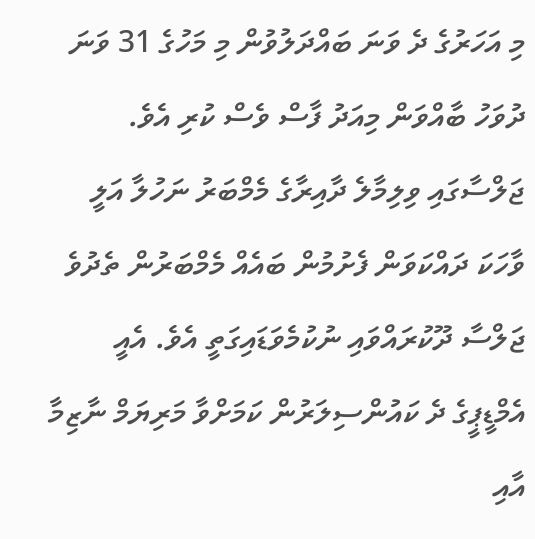މި އަހަރުގެ ދެ ވަނަ ބައްދަލުވުން މި މަހުގެ 31 ވަނަ ދުވަހު ބާއްވަން މިއަދު ފާސް ވެސް ކުރި އެވެ.
ޖަލްސާގައި ވިލިމާލެ ދާއިރާގެ މެމްބަރު ނަހުލާ އަލީ ވާހަކަ ދައްކަވަން ފެށުމުން ބައެއް މެމްބަރުން ތެދުވެ ޖަލްސާ ދޫކުރައްވައި ނުކުމެވަޑައިގަތީ އެވެ. އެއީ އެމްޑީޕީގެ ދެ ކައުންސިލަރުން ކަމަށްވާ މަރިޔަމް ނާޒިމާ އާއި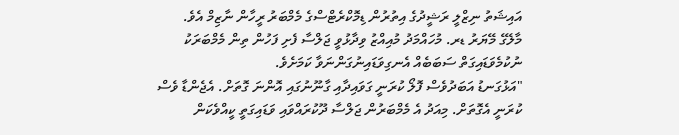އައިޝަތު ނިޒްލީ ރަޝީދުގެ އިތުރުން ޑިމޮކްރެޓްސްގެ މެމްބަރު ރީހާން ނާޒިމް އެވެ.
މާލޭގެ މޭޔަރު ޑރ. މުހައްމަދު މުއިއްޒު ވިދާޅުވީ ޖަލްސާ ފެށި ފަހުން ތިން މެމްބަރަކު ނުކުމެވަޑައިގަތް ސަބަބެއް އެނގިވަޑައިނުގަންނަވާ ކަމަށެވެ.
"އަޅުގަނޑު އަބަދުވެސް ފޮލޯ ކުރަނީ ގަވައިދާއި ގާނޫނުގައި އޮންނަ ގޮތަށް. އެޖެންޑާ ވެސް ކުރަނީ އެގޮތަށް. މިއަދު އެ މެމްބަރުން ޖަލްސާ ދޫކުރައްވައި ވަޑައިގަތީ ކީއްވެކަން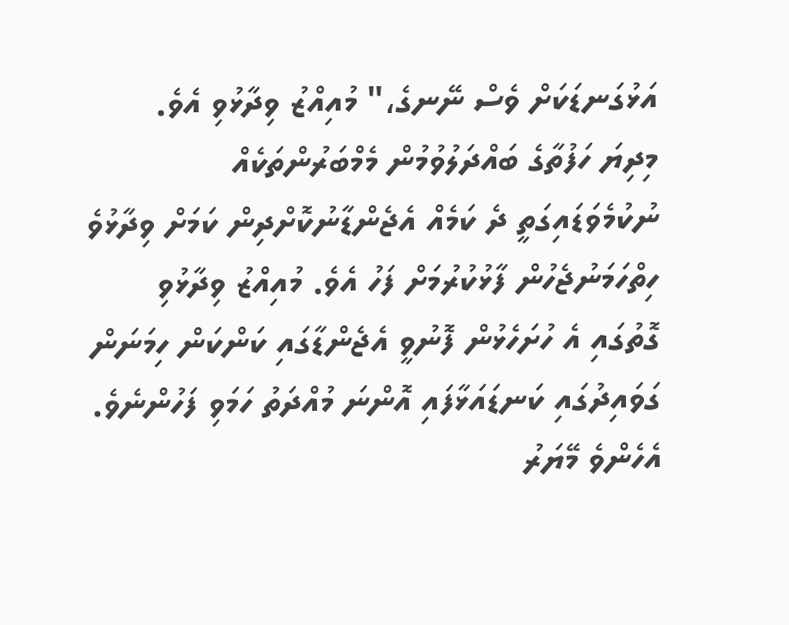އަޅުގަނޑަކަށް ވެސް ނޭނގެ،" މުއިއްޒު ވިދާޅުވި އެވެ.
މިދިޔަ ހަފުތާގެ ބައްދަލުވުމުން މެމްބަރުންތަކެއް ނުކުމެވަޑައިގަތީ ދެ ކަމެއް އެޖެންޑާނުކޮށްދިން ކަމަށް ވިދާޅުވެ ހިތްހަމަނުޖެހުން ފާޅުކުރުމަށް ފަހު އެވެ. މުއިއްޒު ވިދާޅުވި ގޮތުގައި އެ ހުށަހެޅުން ފޮނުވީ އެޖެންޑާގައި ކަންކަން ހިމަނަން ގަވައިދުގައި ކަނޑައަޅާފައި އޮންނަ މުއްދަތު ހަމަވި ފަހުންނެވެ. އެހެންވެ މޭޔަރު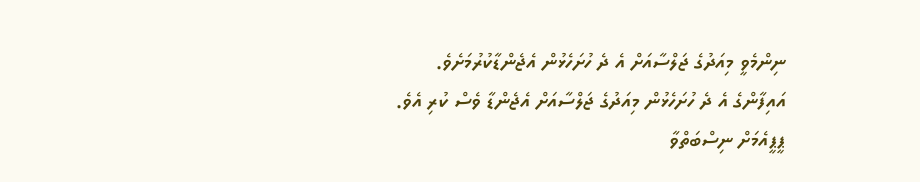ނިންމެވީ މިއަދުގެ ޖަލްސާއަށް އެ ދެ ހުށަހެޅުން އެޖެންޑާކުރުމަށެވެ.
އައިފާންގެ އެ ދެ ހުށަހެޅުން މިއަދުގެ ޖަލްސާއަށް އެޖެންޑާ ވެސް ކުރި އެވެ.
ޕީޕީއެމަށް ނިސްބަތްވާ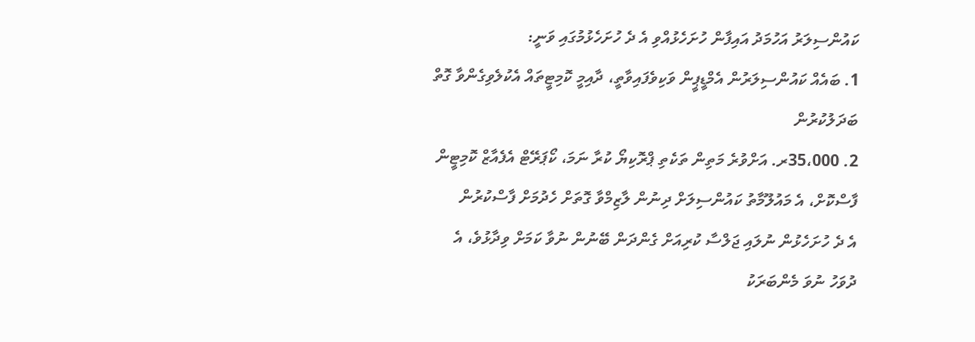ކައުންސިލަރު އަހުމަދު އައިފާން ހުށަހެޅުއްވި އެ ދެ ހުށަހެޅުމުގައި ވަނީ:
1. ބައެއް ކައުންސިލަރުން އެމްޑީޕީން ވަކިވެފައިވާތީ، ދާއިމީ ކޮމިޓީތައް އެކުލެވިގެންވާ ގޮތް ބަދަލުކުރުން
2. 35،000ރ. އަށްވުރެ މަތިން ތަކެތި ޕްރޮކިޔޯ ކުރާ ނަމަ، ކޯޕަރޭޓް އެފެއާޒް ކޮމިޓީން ފާސްކޮށް، އެ މައުލޫމާތު ކައުންސިލަށް ދިނުން ލާޒިމްވާ ގޮތަށް ހެދުމަށް ފާސްކުރުން
އެ ދެ ހުށަހެޅުން ނުލައި ޖަލްސާ ކުރިއަށް ގެންދަން ބޭނުން ނުވާ ކަމަށް ވިދާޅުވެ، އެ ދުވަހު ނުވަ މެންބަރަކު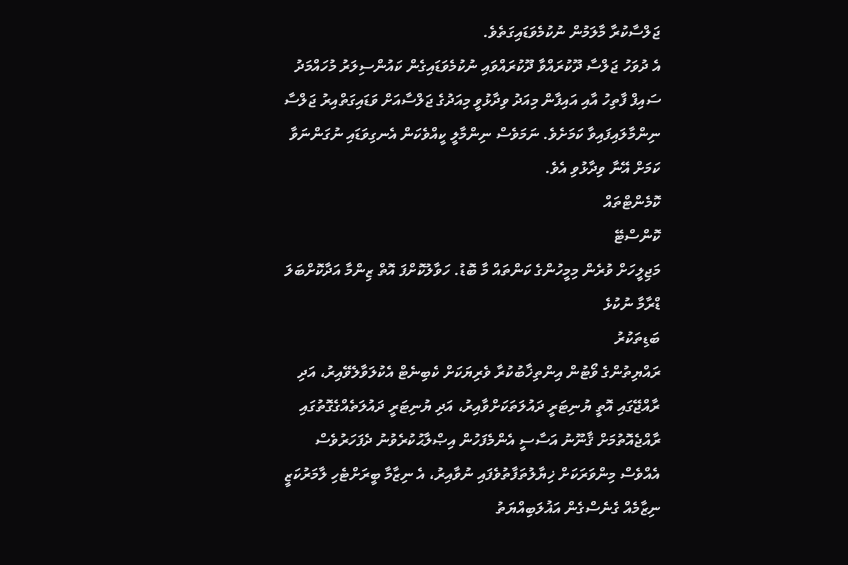ޖަލްސާކުރާ މާލަމުން ނުކުމެވަޑައިގަތެވެ.
އެ ދުވަހު ޖަލްސާ ދޫކުރައްވާ ދޫކުރައްވައި ނުކުމެވަޑައިގެން ކައުންސިލަރު މުހައްމަދު ސައިފް ފާތިހު އާއި އައިފާން މިއަދު ވިދާޅުވީ މިއަދުގެ ޖަލްސާއަށް ވަޑައިގަތްއިރު ޖަލްސާ ނިންމާލައިފައިވާ ކަމަށެވެ. ނަމަވެސް ނިންމާލީ ކީއްވެކަން އެނގިވަޑައި ނުގަންނަވާ ކަމަށް އޭނާ ވިދާޅުވި އެވެ.
ކޮމެންޓްތައް
ކޮންސްޓޭ
މަޖިލީހަށް ވުރެން މިމީހުންގެ ކަންތައް މާ ބޮޑު. ހަވާލުކޮށްފަ އޮތް ޒިންމާ އަދާކޮށްބަލަ ޑްރާމާ ނުކުޅެ
ބަޑިތަކުރު
ރައްޔިތުންގެ ވޯޓުން އިންތިޚާބުކުރާ ވެރިޔަކަށް ކެބިނެޓް އެކުލަވާލެވޭއިރު، އަދި ރާއްޖޭގައި އޮތީ ޔުނިޓަރީ ދައުލަތަކަށްވާއިރު، އަދި ޔުނިޓަރީ ދައުލަތެއްގެގޮތުގައި ރާއްޖެއޮތުމަށް ޤާނޫނު އަސާސީ އެންމެފަހުން އިޞްލާޙުކުރެވުނު ދެފަހަރުވެސް އެއްވެސް މިންވަރަކަށް ޚިޔާލުތަފާތުވެފައި ނުވާއިރު، އެ ނިޒާމާ ބީރަށްޓެހި ލާމަރުކަޒީ ނިޒާމެއް ގެނެސްގެން އަޣުލަބިއްޔަތު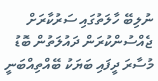ނުލިބޭ ހާލަތުގައި ސަރުކާރަށް ޖެއްސުންކުރަން ދައުލަތުން ބޮޑު މުސާރަ ދީފައި ބަޔަކު ބޭއްތިއްބަނީ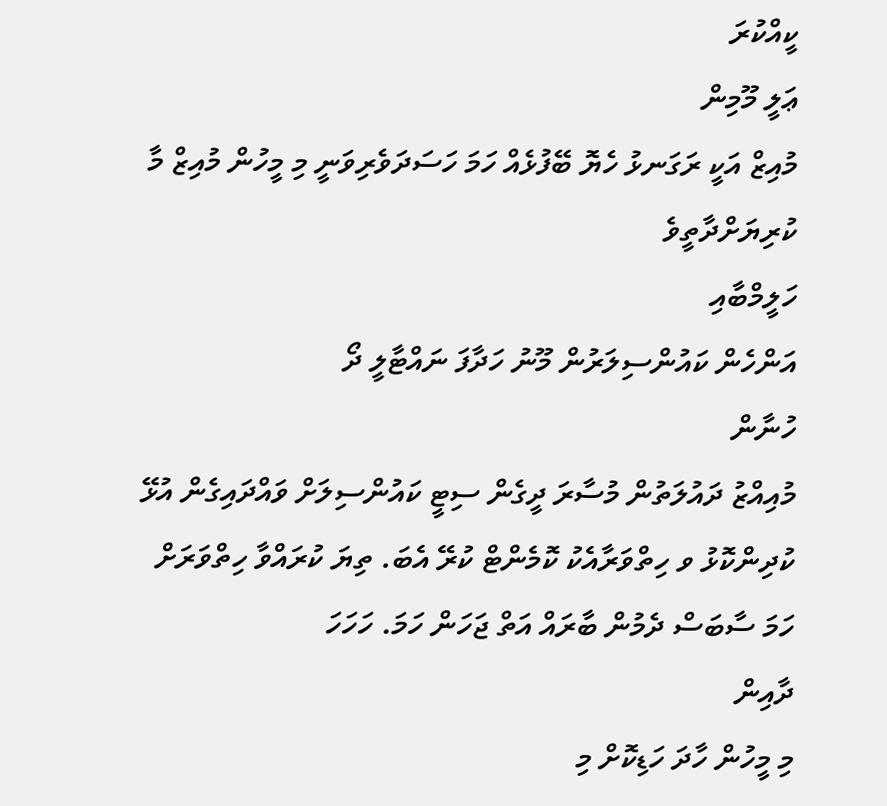ކީއްކުރަ
ޢަލީ މޫމިން
މުއިޒް އަކީ ރަގަނޅު ހެޔޮ ބޭފުޅެއް ހަމަ ހަސަދަވެރިވަނީ މި މީހުން މުއިޒް މާ ކުރިޔަށްދާތީވެ
ހަލީމްބާއި
އަންހެން ކައުންސިލަރުން މޫނު ހަދާފަ ނައްޓާލީ ދޯ
ހުނާން
މުއިއްޒު ދައުލަތުން މުސާރަ ދީގެން ސިޓީ ކައުންސިލަށް ވައްދައިގެން އުޅޭ ކުދިންކޮޅު ވ ހިތްވަރާއެކު ކޮމެންޓް ކުރޭ އެބަ. ތިޔަ ކުރައްވާ ހިތްވަރަށް ހަމަ ސާބަސް ދެމުން ބާރައް އަތް ޖަހަން ހަމަ. ހަހަހަ
ދާއިން
މި މީހުން ހާދަ ހަޑިކޮށް މި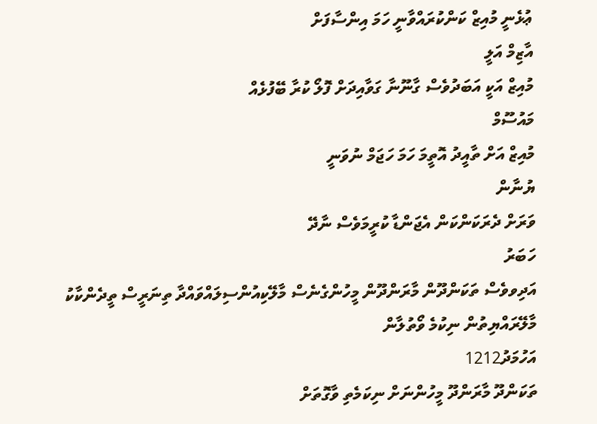ޢުޅެނީ މުއިޒް ކަންކުރައްވާނީ ހަމަ އިންސާފަށް
އާޒިމް އަލީ
މުއިޒް އަކީ އަބަދުވެސް ގާނޫނާ ގަވާއިދަށް ފޮލޯ ކުރާ ބޭފުޅެއް
މައުސޫމް
މުއިޒް އަށް ތާއީދު އޮތީމަ ހަމަ ހަޖަމް ނުވަނީ
ޔުނާން
ވަރަށް ދެރަކަންކަން އެޖަންޑާ ކުރީމަވެސް ނާދޭ
ހަބަރު
އަދިވވެސް ތަކަންދޫން މާރަންދޫން މީހުންގެނެސް މާލޭކިއުންސިލައްވައްދާ ތިނަރީސް ތީދެންކާކު މާލޭރައްޔިތުން ނިކުމެ ވޯތުލާން
އަހުމަދު1212
ތަކަންދޫ މާރަންދޫ މީހުންނަށް ނިކަމެތި ވާގޮތަށް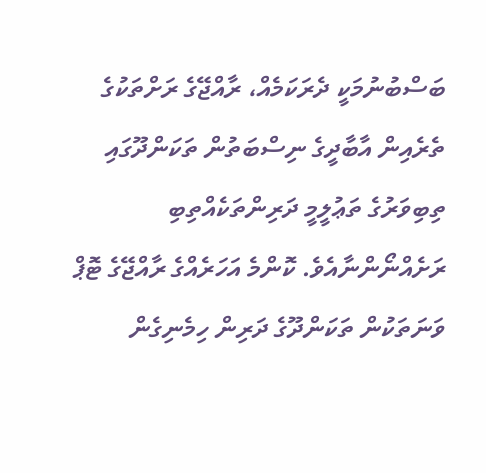ބަސްބުނުމަކީ ދެރަކަމެއް، ރާއްޖޭގެ ރަށްތަކުގެ ތެރެއިން އާބާދީގެ ނިސްބަތުން ތަކަންދޫގައި ތިބިވަރުގެ ތަޢުލީމީ ދަރިންތަކެއްތިބި ރަށެއްނޯންނާއެވެ. ކޮންމެ އަހަރެއްގެ ރާއްޖޭގެ ޓޮޕް ވަނަތަކުން ތަކަންދޫގެ ދަރިން ހިމެނިގެން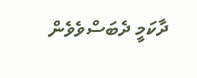ދާކަމީ ދެބަސްވެވެން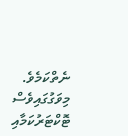ނެތްކަމެވެ. މިވަގުގައިވެސް ޓޮކްޓަރުކަމާއި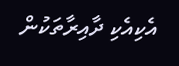އެކިއެކި ދާއިރާތަކުން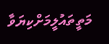މަތީތައުލީމަށްކިޔަވާ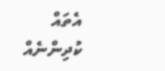އެތައް ކުދިންނެއް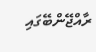ރާއްޖޭންބޭގައި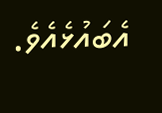އެބައުޅެއެވެ.